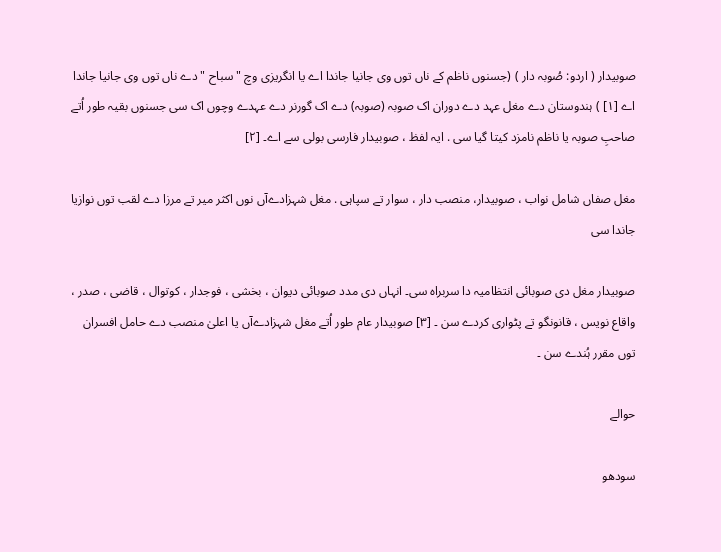صوبیدار ( اردو: صُوبہ دار ) (جسنوں ناظم کے ناں توں وی جانیا جاندا اے یا انگریزی وچ " سباح " دے ناں توں وی جانیا جاندا اے [۱] ) ہندوستان دے مغل عہد دے دوران اک صوبہ (صوبہ) دے اک گورنر دے عہدے وچوں اک سی جسنوں بقیہ طور اُتے صاحبِ صوبہ یا ناظم نامزد کيتا گیا سی . ایہ لفظ ، صوبیدار فارسی بولی سے اے۔ [۲]

مغل صفاں شامل نواب ، صوبیدار، منصب دار ، سوار تے سپاہی . مغل شہزادےآں نوں اکثر میر تے مرزا دے لقب توں نوازیا جاندا سی

صوبیدار مغل دی صوبائی انتظامیہ دا سربراہ سی۔ انہاں دی مدد صوبائی دیوان ، بخشی ، فوجدار ، کوتوال ، قاضی ، صدر ، واقاع نویس ، قانونگو تے پٹواری کردے سن ۔ [۳] صوبیدار عام طور اُتے مغل شہزادےآں یا اعلیٰ منصب دے حامل افسران توں مقرر ہُندے سن ۔

حوالے

سودھو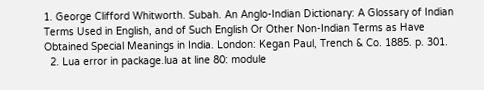1. George Clifford Whitworth. Subah. An Anglo-Indian Dictionary: A Glossary of Indian Terms Used in English, and of Such English Or Other Non-Indian Terms as Have Obtained Special Meanings in India. London: Kegan Paul, Trench & Co. 1885. p. 301.
  2. Lua error in package.lua at line 80: module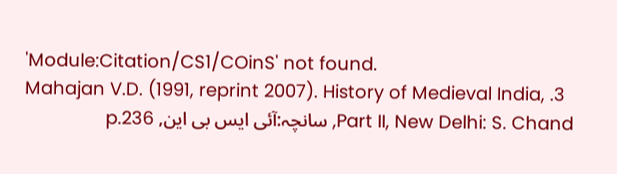'Module:Citation/CS1/COinS' not found.
  3. Mahajan V.D. (1991, reprint 2007). History of Medieval India, Part II, New Delhi: S. Chand, سانچہ:آئی ایس بی این, p.236